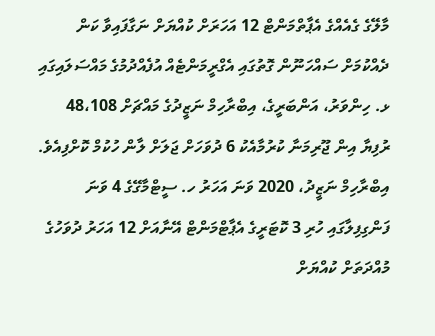މާލޭގެ ގެއެއްގެ އެޕާތްމަންޓް 12 އަހަރަށް ކުއްޔަށް ނަގާފައިވާ ކަން ދެއްކުމަށް ސައްހަނޫން ގޮތުގައި އެގްރީމަންޓެއް އުފެއްދުމުގެ މައްސަލައިގައި ޅ. ހިންވަރު، އަންބަރީގެ، އިބްރާހިމް ނަޒީދުގެ މައްޗަށް 48،108 ރުފިޔާ އިން ޖޫރިމަނާ ކުރުމާއެކު 6 ދުވަހަށް ޖަލަށް ލާން ހުކުމް ކޮށްފިއެވެ.
އިބްރާހިމް ނަޒީދު، 2020 ވަނަ އަހަރު ހ. ސީޓްމާގޭގެ 4 ވަނަ ފަންގިފިލާގައި ހުރި 3 ކޮޓަރީގެ އެޕާޓްމަންޓް އޭނާއަށް 12 އަހަރު ދުވަހުގެ މުއްދަތަށް ކުއްޔަށް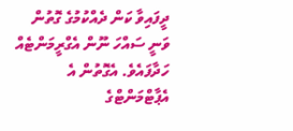ދީފައިވާ ކަން ދެއްކުމުގެ ގޮތުން ވަނީ ސައްހަ ނޫން އެގްރީމަންޓެއް ހަދާފައެވެ. އެގޮތުން އެ އެޕާޓްމަންޓްގެ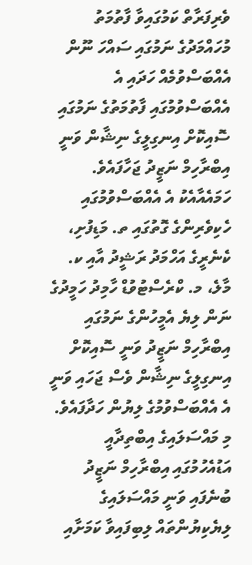ވެރިފަރާތް ކަމުގައިވާ ފާތުމަތު މުހައްމަދުގެ ނަމުގައި ސައްހަ ނޫން އެއްބަސްވުމެއް ހަދައި އެ އެއްބަސްވުމުގައި ފާތުމަތުގެ ނަމުގައި ސޮއިކޮށް އިނގިލީގެ ނިޝާން ވަނީ އިބްރާހިމް ނަޒީދު ޖަހާފައެވެ. ހަމައެއާއެކު އެ އެއްބަސްވުމުގައި ހެކިވެރިންގެ ގޮތުގައި ތ. މަޑިފުށި، ކެނެރީގެ އަހްމަދު ރަޝީދު އާއި ކ. މާލެ، މ. ކްރެސްޓުވުޑް ހާމިދު ހަމީދުގެ ނަން ލިޔެ އެމީހުންގެ ނަމުގައި އިބްރާހިމް ނަޒީދު ވަނީ ސޮއިކޮށް އިނގިލީގެ ނިޝާން ވެސް ޖަހައި ވަނީ އެ އެއްބަސްވުމުގެ ލިޔުން ހަދާފައެވެ.
މި މައްސަލައިގެ އިބްތިދާއީ އަޑުއެހުމުގައި އިބްރާހިމް ނަޒީދު ބުނެފައި ވަނީ މައްސަލައިގެ ލިޔެކިޔުންތައް ލިބިފައިވާ ކަމަށާއި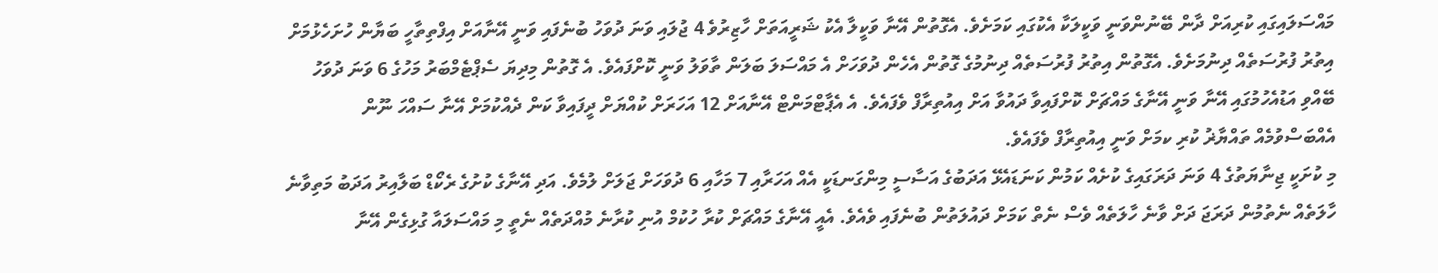މައްސަލައިގައި ކުރިއަށް ދާން ބޭނުންވަނީ ވަކީލަކާ އެކުގައި ކަމަށެވެ. އެގޮތުން އޭނާ ވަކީލާ އެކު ޝަރީއަތަށް ހާޒިރުވެ 4 ޖުލައި ވަނަ ދުވަހު ބުނެފައި ވަނީ އޭނާއަށް އިފްތިތާހީ ބަޔާން ހުށަހެޅުމަށް އިތުރު ފުރުސަތެއް ދިނުމަށެވެ. އެގޮތުން އިތުރު ފުރުސަތެއް ދިނުމުގެ ގޮތުން އެހެން ދުވަހަށް އެ މައްސަލަ ބަލަން ތާވަލު ވަނީ ކޮށްފައެވެ. އެ ގޮތުން މިދިޔަ ސެޕްޓެމްބަރު މަހުގެ 6 ވަނަ ދުވަހު ބޭއްވި އަޑުއެހުމުގައި އޭނާ ވަނީ އޭނާގެ މައްޗަށް ކޮށްފައިވާ ދައުވާ އަށް އިއުތިރާފް ވެފައެވެ. އެ އެޕާޓްމަންޓް އޭނާއަށް 12 އަހަރަށް ކުއްޔަށް ދީފައިވާ ކަން ދެއްކުމަށް އޭނާ ސައްހަ ނޫން އެއްބަސްވުމެއް ތައްޔާޜު ކުރި ކމަށް ވަނީ އިއުތިރާފް ވެފައެވެ.
މި ކުށަކީ ޖިނާޔަތުގެ 4 ވަނަ ދަރަގައިގެ ކުށެއް ކަމުން ކަނަޑައެޅޭ އަދަބުގެ އަސާސީ މިންގަނޑަކީ އެއް އަހަރާއި 7 މަހާއި 6 ދުވަހަށް ޖަލަށް ލުމެވެ. އަދި އޭނާގެ ކުށުގެ ރެކޯޑް ބަލާއިރު އަދަބު މަތިވާނެ ހާލަތެއް ނެތުމުން ދަރަޖަ ދަށް ވާނެ ހާލަތެއް ވެސް ނެތް ކަމަށް ދައުލަތުން ބުނެފައި ވެއެވެ. އެއީ އޭނާގެ މައްޗަށް ކުރާ ހުކުމް އުނި ކުރާނެ މުއްދަތެއް ނެތީ މި މައްސަލައާ ގުޅިގެން އޭނާ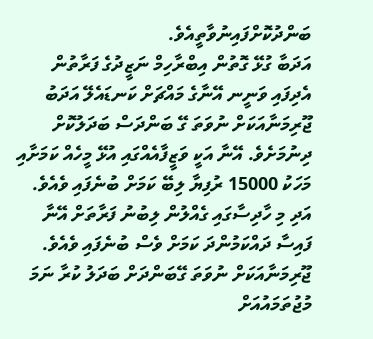ބަންދުކޮށްފައިނުވާތީއެވެ.
އަދަބާ ގުޅޭ ގޮތުން އިބްރާހިމް ނަޒީދުގެ ފަރާތުން އެދިފައި ވަނީނ އޭނާގެ މައްޗަށް ކަނޑައެލޭ އަދަބު ޖޫރިމަނާއަކަށް ނުވަތަ ގޭ ބަންދަސް ބަދަލުކޮށް ދިނުމަށެވެ. އޭނާ އަކީ ވަޒީފާއެއްގައި އުޅޭ މީހެއް ކަމަށާއި މަހަކު 15000 ރުފިޔާ ލިބޭ ކަމަށް ބުނެފައި ވެއެވެ. އަދި މި ހާދިސާގައި ގެއްލުން ލިބުނު ފަރާތަށް އޭނާ ފައިސާ ދައްކަމުންދަ ކަމަށް ވެސް ބުނެފައި ވެއެވެ. ޖޫރިމަނާއަކަށް ނުވަތަ ގޭބަންދަށް ބަދަލު ކުރާ ނަމަ މުޖުތަމައުއަށް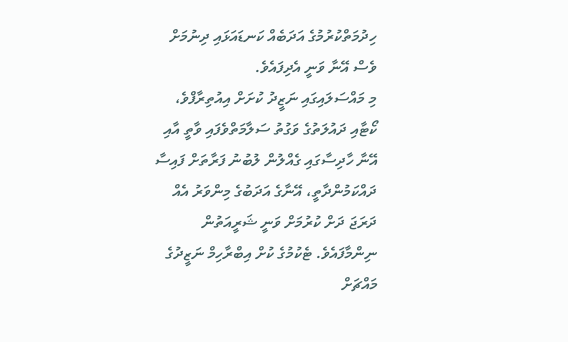ހިދުމަތްކުރުމުގެ އަދަބެއް ކަނޑައަޅައި ދިނުމަށް ވެސް އޭނާ ވަނީ އެދިފައެވެ.
މި މައްސަލައިގައި ނަޒީދު ކުށަށް އިއުތިރާފްވެ، ކޯޓާއި ދައުލަތުގެ ވަގުތު ސަލާމަތްވެފައި ވާތީ އާއި އޭނާ ހާދިސާގައި ގެއްލުން ލުބުނު ފަރާތަށް ފައިސާ ދައްކަމުންދާތީ، އޭނާގެ އަދަބުގެ މިންވަރު އެއް ދަރަޖަ ދަށް ކުރުމަށް ވަނީ ޝަރީއަތުން ނިންމާފައެވެ. ޓެކުމުގެ ކުށް އިބްރާހިމް ނަޒީދުގެ މައްޗަށް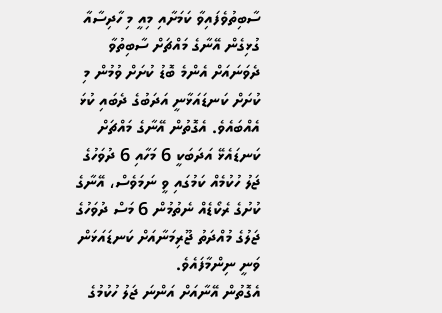ސާބިތުވެފައިވާ ކަމަށާއި މިއީ މި ހާދިސާއާ ގުޅިގެން އޭނާގެ މައްޗަށް ސާބިތުވާ ދެވަނައަށް އެންމެ ބޮޑު ކުށަށް ވުމުން މި ކުށަށް ކަނޑައަޅާނީ އަދަބުގެ ދެބައި ކުޅަ އެއްބައެވެ. އެގޮތުން އޭނާގެ މައްޗަށް ކަނޑައެޅޭ އަދަބަކީ 6 މަހާއި 6 ދުވަހުގެ ޖަލު ހުކުމެއް ކަމުގައި ވީ ނަމަވެސް، އޭނާގެ ކުށުގެ ރެކޯޑެއް ނެތުމުން 6 މަސް ދުވަހުގެ ޖަލުގެ މުއްދަތު ޖޫރިމަނާއަށް ކަނޑައަޅަން ވަނީ ނިންމާފައެވެ.
އެގޮތުން އޭނާއަށް އަންނަ ޖަލު ހުކުމުގެ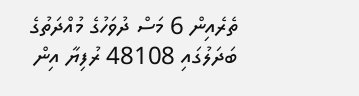ތެރެއިން 6 މަސް ދުވަހުގެ މުއްދަތުގެ ބަދަލުގައި 48108 ރުފިޔާ އިން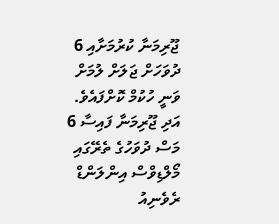ޖޫރިމަނާ ކުރުމަށާއި 6 ދުވަހަށް ޖަލަށް ލުމަށް ވަނީ ހުކުމް ކޮށްފައެވެ. އަދި ޖޫރިމަނާ ފައިސާ 6 މަސް ދުވަހުގެ ތެރޭގައި މޯލްޑިވްސް އިންލަންޑް ރެވެނިއު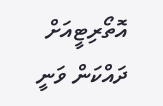އޮތޯރިޓީއަށް ދައްކަން ވަނީ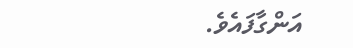އަންގާފައެވެ.